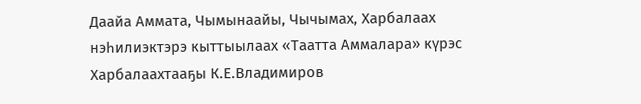Даайа Аммата, Чымынаайы, Чычымах, Харбалаах нэһилиэктэрэ кыттыылаах «Таатта Аммалара» күрэс Харбалаахтааҕы К.Е.Владимиров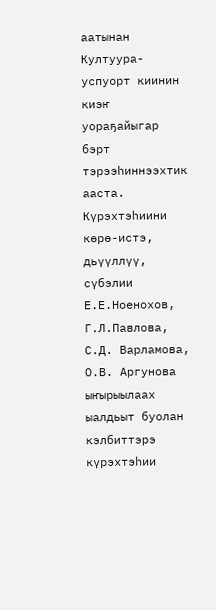аатынан Култуура-успуорт киинин киэҥ уораҕайыгар бэрт тэрээһиннээхтик ааста.
Күрэхтэһиини көрө-истэ, дьүүллүү, сүбэлии Е.Е.Ноенохов, Г.Л.Павлова, С.Д. Варламова, О.В. Аргунова ыҥырыылаах ыалдьыт буолан кэлбиттэрэ күрэхтэһии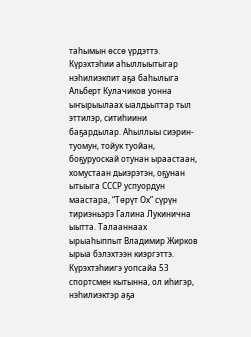таһымын өссө үрдэттэ.
Күрэхтэһии аһыллыытыгар нэһилиэкпит аҕа баһылыга Альберт Кулачиков уонна ыҥырыылаах ыалдьыттар тыл эттилэр, ситиһиини баҕардылар. Аһыллыы сиэрин-туомун, тойук туойан, боҕуруоскай отунан ыраастаан, хомустаан дьиэрэтэн, оҕунан ытыыга СССР успуордун маастара, “Төрүт Ох” сүрүн тириэньэрэ Галина Лукинична ыытта. Талааннаах ырыаһыппыт Владимир Жирков ырыа бэлэхтээн киэргэттэ.
Күрэхтэһиигэ уопсайа 53 спортсмен кытынна, ол иһигэр, нэһилиэктэр аҕа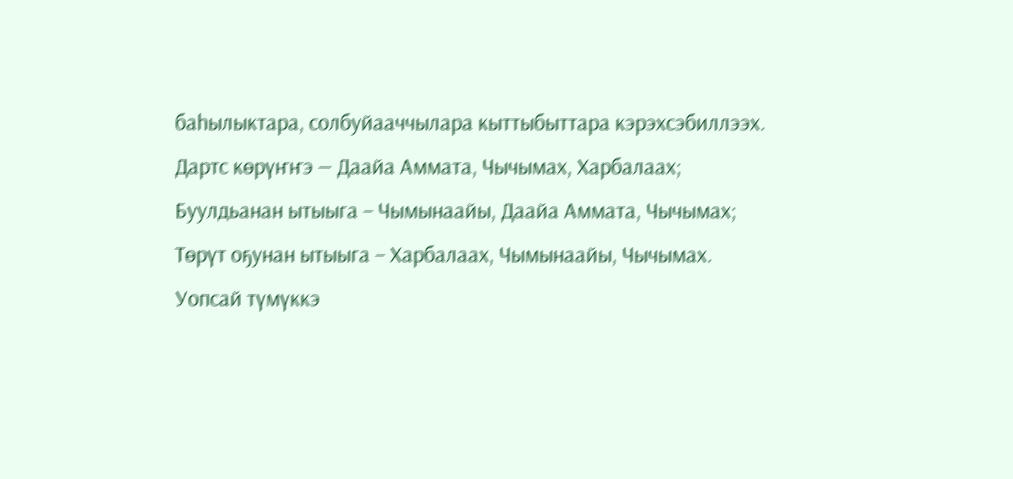баһылыктара, солбуйааччылара кыттыбыттара кэрэхсэбиллээх.
Дартс көрүҥҥэ — Даайа Аммата, Чычымах, Харбалаах;
Буулдьанан ытыыга – Чымынаайы, Даайа Аммата, Чычымах;
Төрүт оҕунан ытыыга – Харбалаах, Чымынаайы, Чычымах.
Уопсай түмүккэ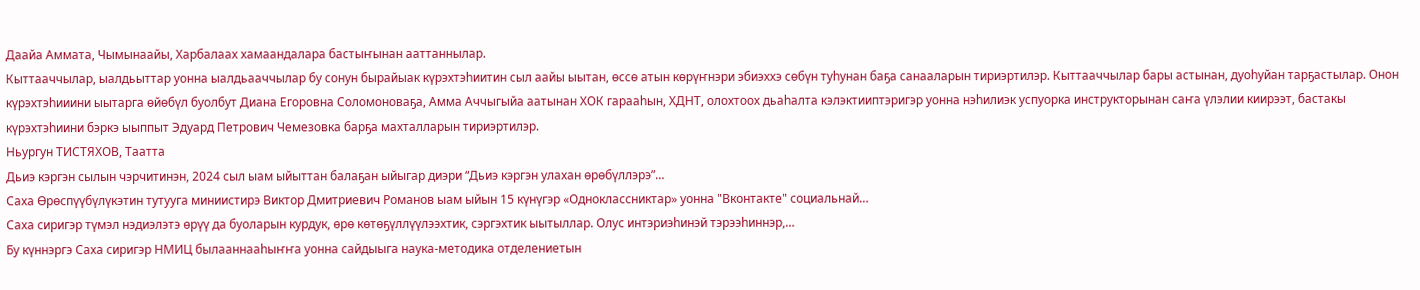Даайа Аммата, Чымынаайы, Харбалаах хамаандалара бастыҥынан ааттаннылар.
Кыттааччылар, ыалдьыттар уонна ыалдьааччылар бу сонун бырайыак күрэхтэһиитин сыл аайы ыытан, өссө атын көрүҥнэри эбиэххэ сөбүн туһунан баҕа санааларын тириэртилэр. Кыттааччылар бары астынан, дуоһуйан тарҕастылар. Онон күрэхтэһииини ыытарга өйөбүл буолбут Диана Егоровна Соломоноваҕа, Амма Аччыгыйа аатынан ХОК гарааһын, ХДНТ, олохтоох дьаһалта кэлэктииптэригэр уонна нэһилиэк успуорка инструкторынан саҥа үлэлии киирээт, бастакы күрэхтэһиини бэркэ ыыппыт Эдуард Петрович Чемезовка барҕа махталларын тириэртилэр.
Ньургун ТИСТЯХОВ, Таатта
Дьиэ кэргэн сылын чэрчитинэн, 2024 сыл ыам ыйыттан балаҕан ыйыгар диэри “Дьиэ кэргэн улахан өрөбүллэрэ”…
Саха Өрөспүүбүлүкэтин тутууга миниистирэ Виктор Дмитриевич Романов ыам ыйын 15 күнүгэр «Одноклассниктар» уонна "Вконтакте" социальнай…
Саха сиригэр түмэл нэдиэлэтэ өрүү да буоларын курдук, өрө көтөҕүллүүлээхтик, сэргэхтик ыытыллар. Олус интэриэһинэй тэрээһиннэр,…
Бу күннэргэ Саха сиригэр НМИЦ былааннааһыҥҥа уонна сайдыыга наука-методика отделениетын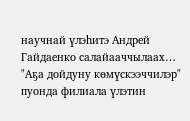научнай үлэһитэ Андрей Гайдаенко салайааччылаах…
"Аҕа дойдуну көмүскээччилэр" пуонда филиала үлэтин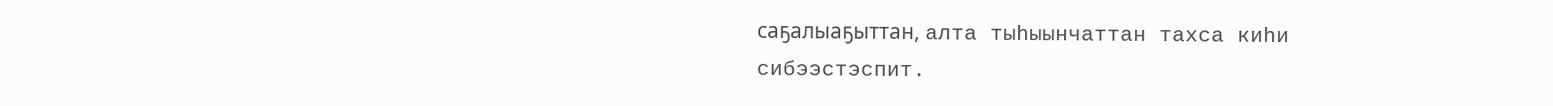саҕалыаҕыттан, алта тыһыынчаттан тахса киһи сибээстэспит.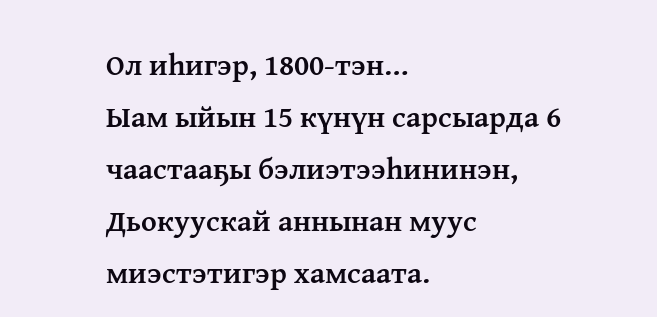Ол иһигэр, 1800-тэн…
Ыам ыйын 15 күнүн сарсыарда 6 чаастааҕы бэлиэтээһининэн, Дьокуускай аннынан муус миэстэтигэр хамсаата.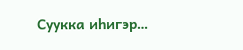Суукка иһигэр…